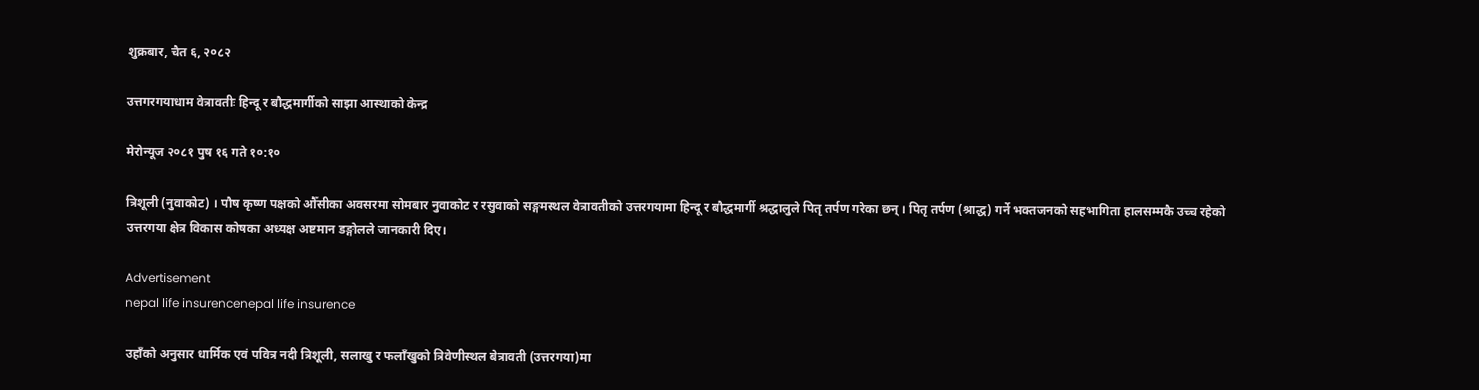शुक्रबार, चैत ६, २०८२

उत्तगरगयाधाम वेत्रावतीः हिन्दू र बौद्धमार्गीको साझा आस्थाको केन्द्र

मेरोन्यूज २०८१ पुष १६ गते १०:१०

त्रिशूली (नुवाकोट) । पौष कृष्ण पक्षको औँसीका अवसरमा सोमबार नुवाकोट र रसुवाको सङ्गमस्थल वेत्रावतीको उत्तरगयामा हिन्दू र बौद्धमार्गी श्रद्धालुले पितृ तर्पण गरेका छन् । पितृ तर्पण (श्राद्ध) गर्ने भक्तजनको सहभागिता हालसम्मकै उच्च रहेको उत्तरगया क्षेत्र विकास कोषका अध्यक्ष अष्टमान डङ्गोलले जानकारी दिए।

Advertisement
nepal life insurencenepal life insurence

उहाँको अनुसार धार्मिक एवं पवित्र नदी त्रिशूली, सलाखु र फलाँखुको त्रिवेणीस्थल बेत्रावती (उत्तरगया)मा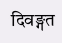दिवङ्गत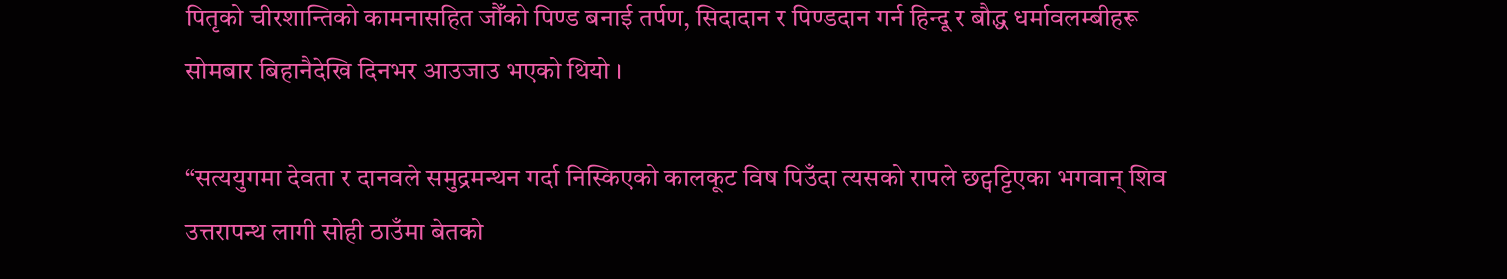पितृको चीरशान्तिको कामनासहित जौँको पिण्ड बनाई तर्पण, सिदादान र पिण्डदान गर्न हिन्दू र बौद्ध धर्मावलम्बीहरू सोमबार बिहानैदेखि दिनभर आउजाउ भएको थियो ।

“सत्ययुगमा देवता र दानवले समुद्रमन्थन गर्दा निस्किएको कालकूट विष पिउँदा त्यसको रापले छट्पट्टिएका भगवान् शिव उत्तरापन्थ लागी सोही ठाउँमा बेतको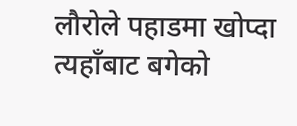लौरोले पहाडमा खोप्दा त्यहाँबाट बगेको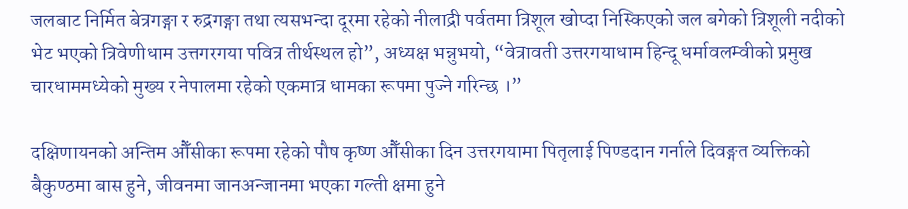जलबाट निर्मित बेत्रगङ्गा र रुद्रगङ्गा तथा त्यसभन्दा दूरमा रहेको नीलाद्री पर्वतमा त्रिशूल खोप्दा निस्किएको जल बगेको त्रिशूली नदीको भेट भएको त्रिवेणीधाम उत्तगरगया पवित्र तीर्थस्थल हो”, अध्यक्ष भन्नुभयो, “वेत्रावती उत्तरगयाधाम हिन्दू धर्मावलम्वीको प्रमुख चारधाममध्येको मुख्य र नेपालमा रहेको एकमात्र धामका रूपमा पुज्ने गरिन्छ ।”

दक्षिणायनको अन्तिम औँसीका रूपमा रहेको पौष कृष्ण औँसीका दिन उत्तरगयामा पितृलाई पिण्डदान गर्नाले दिवङ्गत व्यक्तिको बैकुण्ठमा बास हुने, जीवनमा जानअन्जानमा भएका गल्ती क्षमा हुने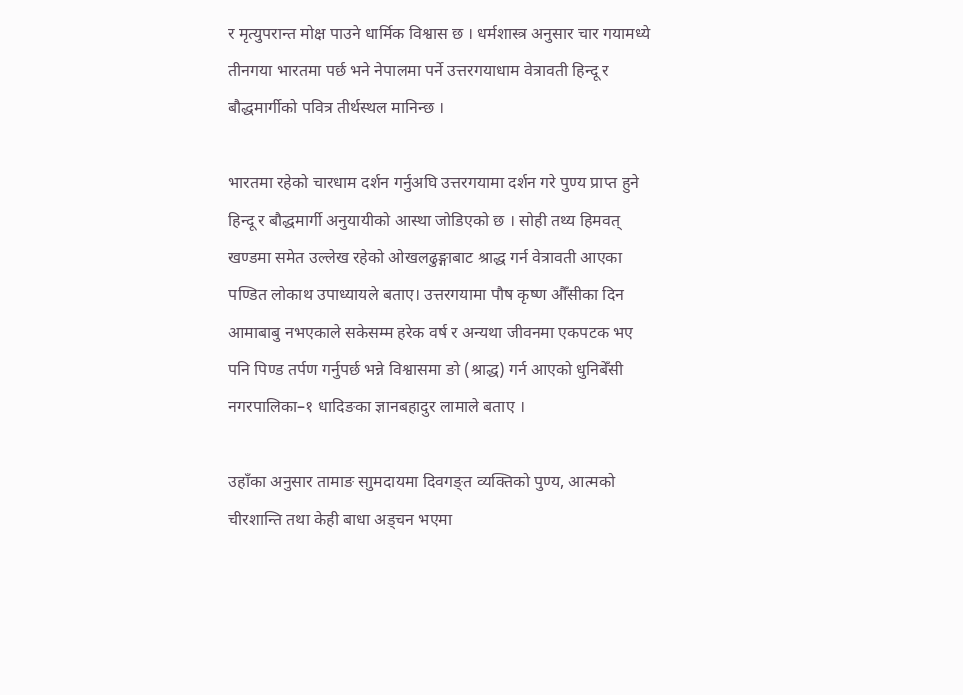र मृत्युपरान्त मोक्ष पाउने धार्मिक विश्वास छ । धर्मशास्त्र अनुसार चार गयामध्ये तीनगया भारतमा पर्छ भने नेपालमा पर्ने उत्तरगयाधाम वेत्रावती हिन्दू र बौद्धमार्गीको पवित्र तीर्थस्थल मानिन्छ ।

भारतमा रहेको चारधाम दर्शन गर्नुअघि उत्तरगयामा दर्शन गरे पुण्य प्राप्त हुने हिन्दू र बौद्धमार्गी अनुयायीको आस्था जोडिएको छ । सोही तथ्य हिमवत् खण्डमा समेत उल्लेख रहेको ओखलढुङ्गाबाट श्राद्ध गर्न वेत्रावती आएका पण्डित लोकाथ उपाध्यायले बताए। उत्तरगयामा पौष कृष्ण औँसीका दिन आमाबाबु नभएकाले सकेसम्म हरेक वर्ष र अन्यथा जीवनमा एकपटक भए पनि पिण्ड तर्पण गर्नुपर्छ भन्ने विश्वासमा ङो (श्राद्ध) गर्न आएको धुनिबेँसी नगरपालिका–१ धादिङका ज्ञानबहादुर लामाले बताए ।

उहाँका अनुसार तामाङ साुमदायमा दिवगङ्त व्यक्तिको पुण्य, आत्मको चीरशान्ति तथा केही बाधा अड्चन भएमा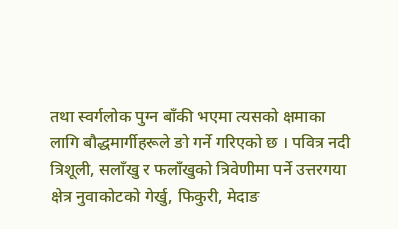तथा स्वर्गलोक पुग्न बाँकी भएमा त्यसको क्षमाका लागि बौद्धमार्गीहरूले ङो गर्ने गरिएको छ । पवित्र नदी त्रिशूली, सलाँखु र फलाँखुको त्रिवेणीमा पर्ने उत्तरगया क्षेत्र नुवाकोटको गेर्खु, फिकुरी, मेदाङ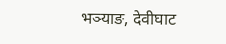भञ्याङ, देवीघाट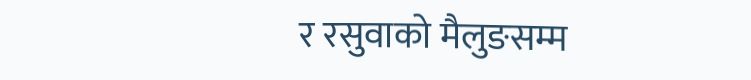र रसुवाको मैलुङसम्म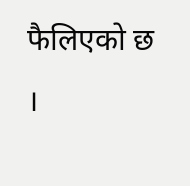फैलिएको छ ।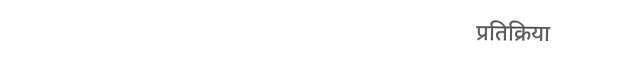प्रतिक्रिया